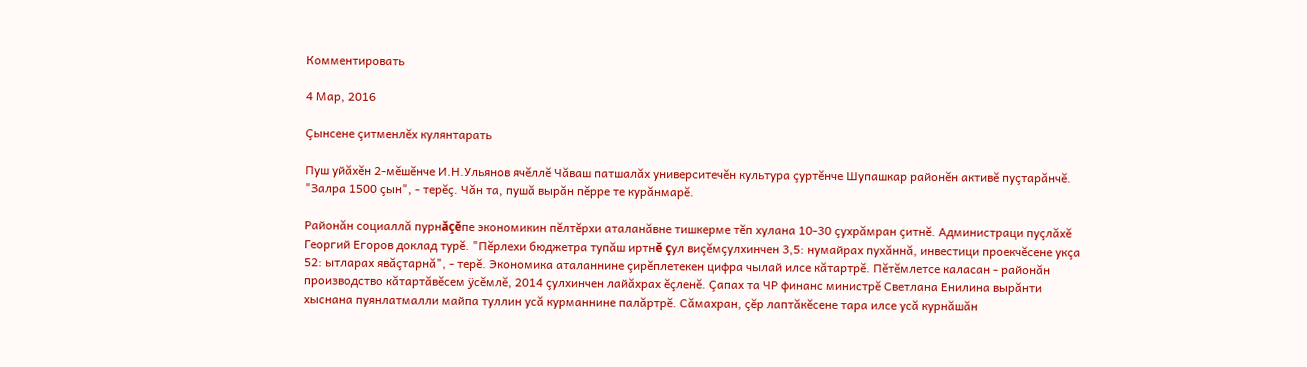Комментировать

4 Мар, 2016

Çынсене çитменлĕх кулянтарать

Пуш уйăхĕн 2-мĕшĕнче И.Н.Ульянов ячĕллĕ Чăваш патшалăх университечĕн культура çуртĕнче Шупашкар районĕн активĕ пуçтарăнчĕ. "Залра 1500 çын", - терĕç. Чăн та, пушă вырăн пĕрре те курăнмарĕ.

Районăн социаллă пурнăçĕпе экономикин пĕлтĕрхи аталанăвне тишкерме тĕп хулана 10-30 çухрăмран çитнĕ. Администраци пуçлăхĕ Георгий Егоров доклад турĕ. "Пĕрлехи бюджетра тупăш иртнĕ çул виçĕмçулхинчен 3,5: нумайрах пухăннă, инвестици проекчĕсене укçа 52: ытларах явăçтарнă", - терĕ. Экономика аталаннине çирĕплетекен цифра чылай илсе кăтартрĕ. Пĕтĕмлетсе каласан - районăн производство кăтартăвĕсем ÿсĕмлĕ, 2014 çулхинчен лайăхрах ĕçленĕ. Çапах та ЧР финанс министрĕ Светлана Енилина вырăнти хыснана пуянлатмалли майпа туллин усă курманнине палăртрĕ. Сăмахран, çĕр лаптăкĕсене тара илсе усă курнăшăн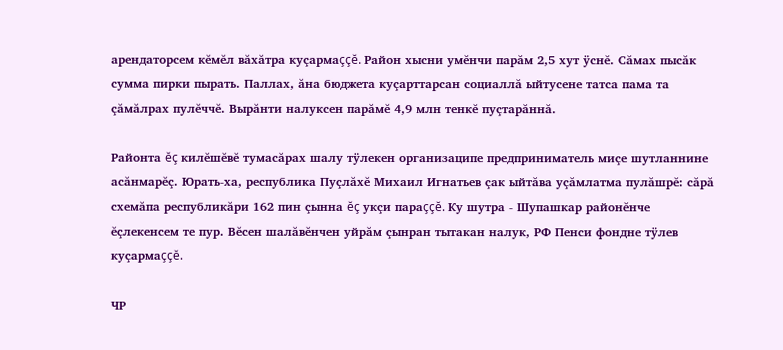арендаторсем кĕмĕл вăхăтра куçармаççĕ. Район хысни умĕнчи парăм 2,5 хут ÿснĕ. Сăмах пысăк сумма пирки пырать. Паллах, ăна бюджета куçарттарсан социаллă ыйтусене татса пама та çăмăлрах пулĕччĕ. Вырăнти налуксен парăмĕ 4,9 млн тенкĕ пуçтарăннă.

Районта ĕç килĕшĕвĕ тумасăрах шалу тÿлекен организаципе предприниматель миçе шутланнине асăнмарĕç. Юрать-ха, республика Пуçлăхĕ Михаил Игнатьев çак ыйтăва уçăмлатма пулăшрĕ: сăрă схемăпа республикăри 162 пин çынна ĕç укçи параççĕ. Ку шутра - Шупашкар районĕнче ĕçлекенсем те пур. Вĕсен шалăвĕнчен уйрăм çынран тытакан налук, РФ Пенси фондне тÿлев куçармаççĕ.

ЧР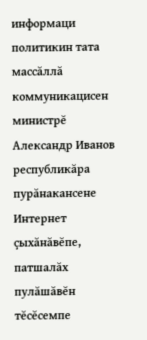информаци политикин тата массăллă коммуникацисен министрĕ Александр Иванов республикăра пурăнакансене Интернет çыхăнăвĕпе, патшалăх пулăшăвĕн тĕсĕсемпе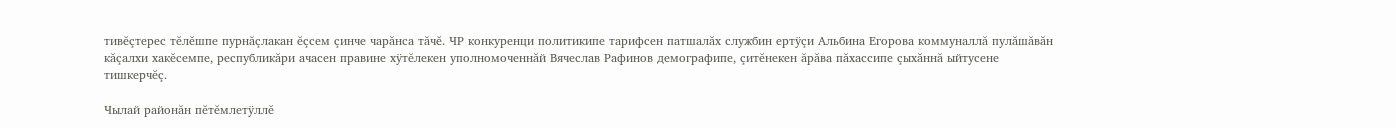тивĕçтерес тĕлĕшпе пурнăçлакан ĕçсем çинче чарăнса тăчĕ. ЧР конкуренци политикипе тарифсен патшалăх службин ертÿçи Альбина Егорова коммуналлă пулăшăвăн кăçалхи хакĕсемпе, республикăри ачасен правине хÿтĕлекен уполномоченнăй Вячеслав Рафинов демографипе, çитĕнекен ăрăва пăхассипе çыхăннă ыйтусене тишкерчĕç.

Чылай районăн пĕтĕмлетÿллĕ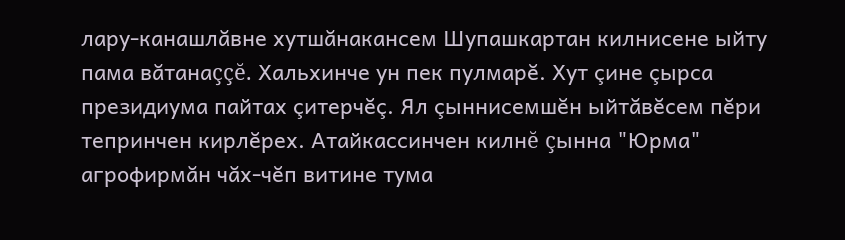лару-канашлăвне хутшăнакансем Шупашкартан килнисене ыйту пама вăтанаççĕ. Хальхинче ун пек пулмарĕ. Хут çине çырса президиума пайтах çитерчĕç. Ял çыннисемшĕн ыйтăвĕсем пĕри тепринчен кирлĕрех. Атайкассинчен килнĕ çынна "Юрма" агрофирмăн чăх-чĕп витине тума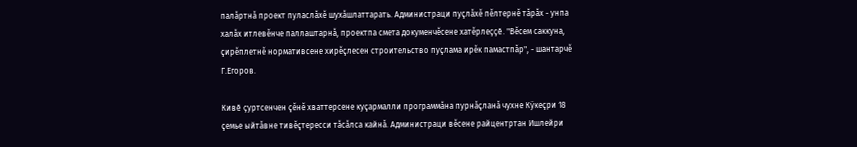палăртнă проект пуласлăхĕ шухăшлаттарать. Администраци пуçлăхĕ пĕлтернĕ тăрăх - унпа халăх итлевĕнче паллаштарнă, проектпа смета докуменчĕсене хатĕрлеççĕ. "Вĕсем саккуна, çирĕплетнĕ нормативсене хирĕçлесен строительство пуçлама ирĕк памастпăр", - шантарчĕ Г.Егоров.

Кивĕ çуртсенчен çĕнĕ хваттерсене куçармалли программăна пурнăçланă чухне Кÿкеçри 18 çемье ыйтăвне тивĕçтересси тăсăлса кайнă. Администраци вĕсене райцентртан Ишлейри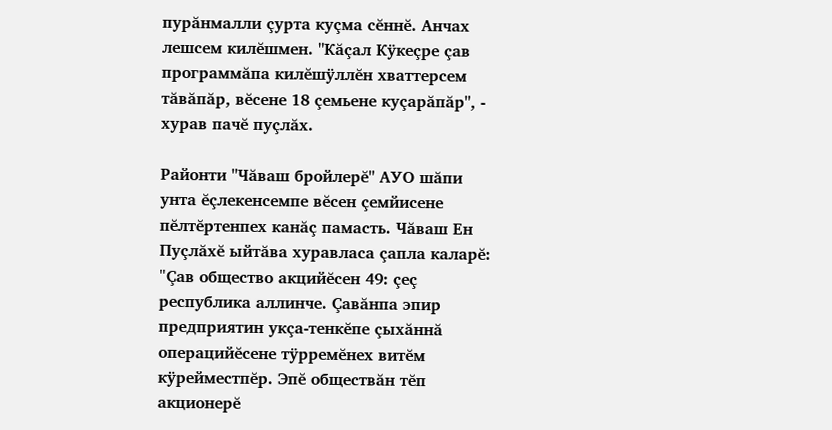пурăнмалли çурта куçма сĕннĕ. Анчах лешсем килĕшмен. "Кăçал Кÿкеçре çав программăпа килĕшÿллĕн хваттерсем тăвăпăр, вĕсене 18 çемьене куçарăпăр", - хурав пачĕ пуçлăх.

Районти "Чăваш бройлерĕ" АУО шăпи унта ĕçлекенсемпе вĕсен çемйисене пĕлтĕртенпех канăç памасть. Чăваш Ен Пуçлăхĕ ыйтăва хуравласа çапла каларĕ: "Çав общество акцийĕсен 49: çеç республика аллинче. Çавăнпа эпир предприятин укçа-тенкĕпе çыхăннă операцийĕсене тÿрремĕнех витĕм кÿрейместпĕр. Эпĕ обществăн тĕп акционерĕ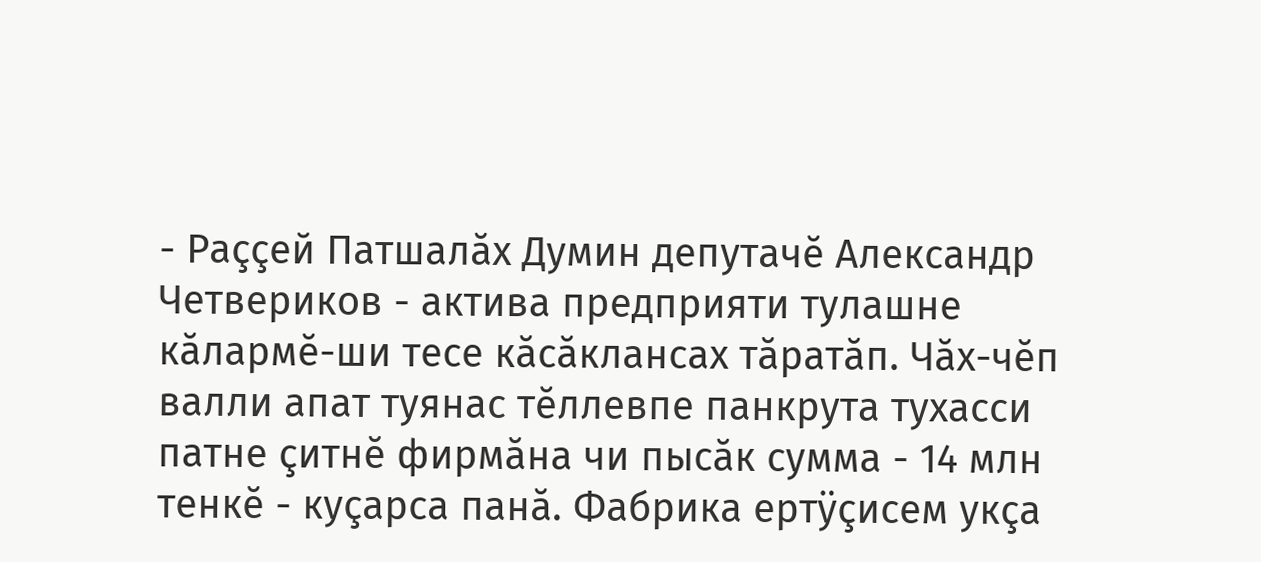- Раççей Патшалăх Думин депутачĕ Александр Четвериков - актива предприяти тулашне кăлармĕ-ши тесе кăсăклансах тăратăп. Чăх-чĕп валли апат туянас тĕллевпе панкрута тухасси патне çитнĕ фирмăна чи пысăк сумма - 14 млн тенкĕ - куçарса панă. Фабрика ертÿçисем укçа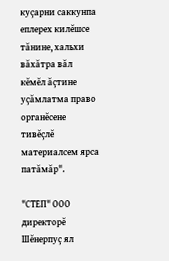куçарни саккунпа еплерех килĕшсе тăнине, хальхи вăхăтра вăл кĕмĕл ăçтине уçăмлатма право органĕсене тивĕçлĕ материалсем ярса патăмăр".

"СТЕП" ООО директорĕ Шĕнерпуç ял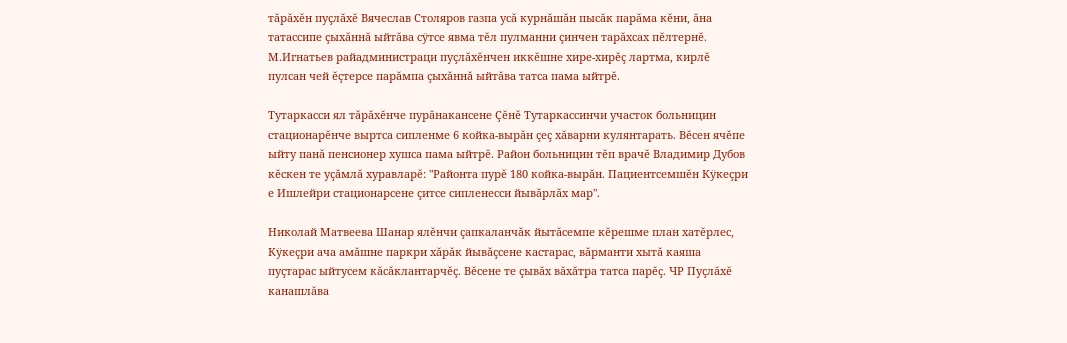тăрăхĕн пуçлăхĕ Вячеслав Столяров газпа усă курнăшăн пысăк парăма кĕни, ăна татассипе çыхăннă ыйтăва сÿтсе явма тĕл пулманни çинчен тарăхсах пĕлтернĕ. М.Игнатьев райадминистраци пуçлăхĕнчен иккĕшне хире-хирĕç лартма, кирлĕ пулсан чей ĕçтерсе парăмпа çыхăннă ыйтăва татса пама ыйтрĕ.

Тутаркасси ял тăрăхĕнче пурăнакансене Çĕнĕ Тутаркассинчи участок больницин стационарĕнче выртса сипленме 6 койка-вырăн çеç хăварни кулянтарать. Вĕсен ячĕпе ыйту панă пенсионер хушса пама ыйтрĕ. Район больницин тĕп врачĕ Владимир Дубов кĕскен те уçăмлă хуравларĕ: "Районта пурĕ 180 койка-вырăн. Пациентсемшĕн Кÿкеçри е Ишлейри стационарсене çитсе сипленесси йывăрлăх мар".

Николай Матвеева Шанар ялĕнчи çапкаланчăк йытăсемпе кĕрешме план хатĕрлес, Кÿкеçри ача амăшне паркри хăрăк йывăçсене кастарас, вăрманти хытă каяша пуçтарас ыйтусем кăсăклантарчĕç. Вĕсене те çывăх вăхăтра татса парĕç. ЧР Пуçлăхĕ канашлăва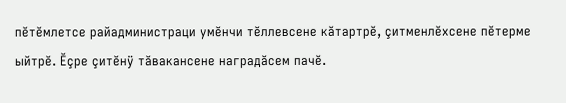пĕтĕмлетсе райадминистраци умĕнчи тĕллевсене кăтартрĕ, çитменлĕхсене пĕтерме ыйтрĕ. Ĕçре çитĕнÿ тăвакансене наградăсем пачĕ.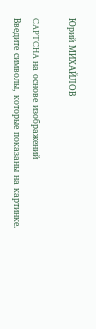Юрий МИХАЙЛОВ

CAPTCHA на основе изображений
Введите символы, которые показаны на картинке.